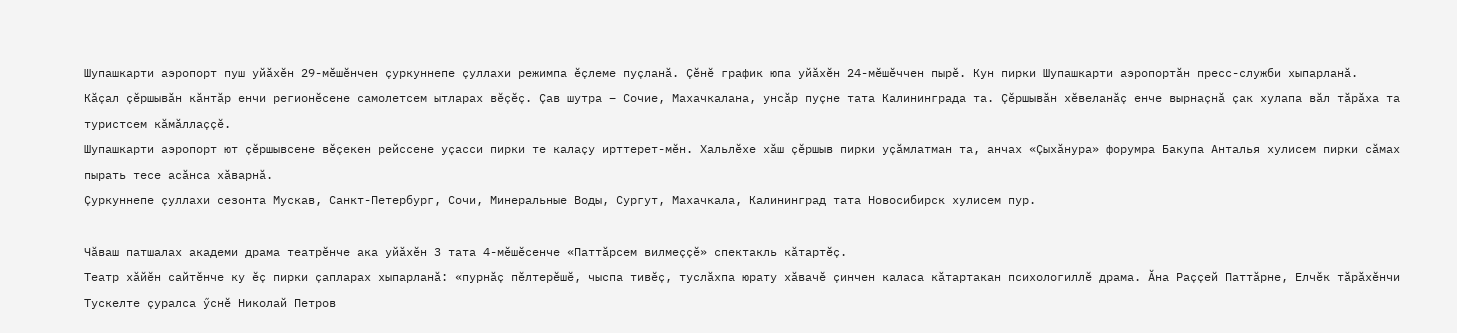Шупашкарти аэропорт пуш уйӑхӗн 29-мӗшӗнчен ҫуркуннепе ҫуллахи режимпа ӗҫлеме пуҫланӑ. Ҫӗнӗ график юпа уйӑхӗн 24-мӗшӗччен пырӗ. Кун пирки Шупашкарти аэропортӑн пресс-служби хыпарланӑ.
Кӑҫал ҫӗршывӑн кӑнтӑр енчи регионӗсене самолетсем ытларах вӗҫӗҫ. Ҫав шутра – Сочие, Махачкалана, унсӑр пуҫне тата Калининграда та. Ҫӗршывӑн хӗвеланӑҫ енче вырнаҫнӑ ҫак хулапа вӑл тӑрӑха та туристсем кӑмӑллаҫҫӗ.
Шупашкарти аэропорт ют ҫӗршывсене вӗҫекен рейссене уҫасси пирки те калаҫу ирттерет-мӗн. Хальлӗхе хӑш ҫӗршыв пирки уҫӑмлатман та, анчах «Ҫыхӑнура» форумра Бакупа Анталья хулисем пирки сӑмах пырать тесе асӑнса хӑварнӑ.
Ҫуркуннепе ҫуллахи сезонта Мускав, Санкт-Петербург, Сочи, Минеральные Воды, Сургут, Махачкала, Калининград тата Новосибирск хулисем пур.

Чӑваш патшалах академи драма театрӗнче ака уйӑхӗн 3 тата 4-мӗшӗсенче «Паттӑрсем вилмеҫҫӗ» спектакль кӑтартӗҫ.
Театр хӑйӗн сайтӗнче ку ӗҫ пирки ҫапларах хыпарланӑ: «пурнӑҫ пӗлтерӗшӗ, чыспа тивӗҫ, туслӑхпа юрату хӑвачӗ ҫинчен каласа кӑтартакан психологиллӗ драма. Ӑна Раҫҫей Паттӑрне, Елчӗк тӑрӑхӗнчи Тускелте ҫуралса ӳснӗ Николай Петров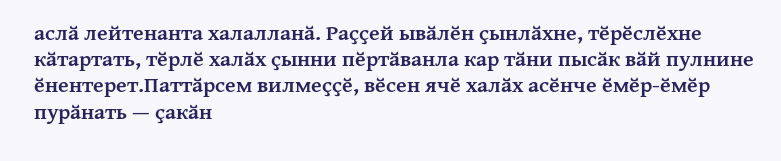аслӑ лейтенанта халалланӑ. Раҫҫей ывӑлӗн ҫынлӑхне, тӗрӗслӗхне кӑтартать, тӗрлӗ халӑх ҫынни пӗртӑванла кар тӑни пысӑк вӑй пулнине ӗнентерет.Паттӑрсем вилмеҫҫӗ, вӗсен ячӗ халӑх асӗнче ӗмӗр-ӗмӗр пурӑнать — ҫакӑн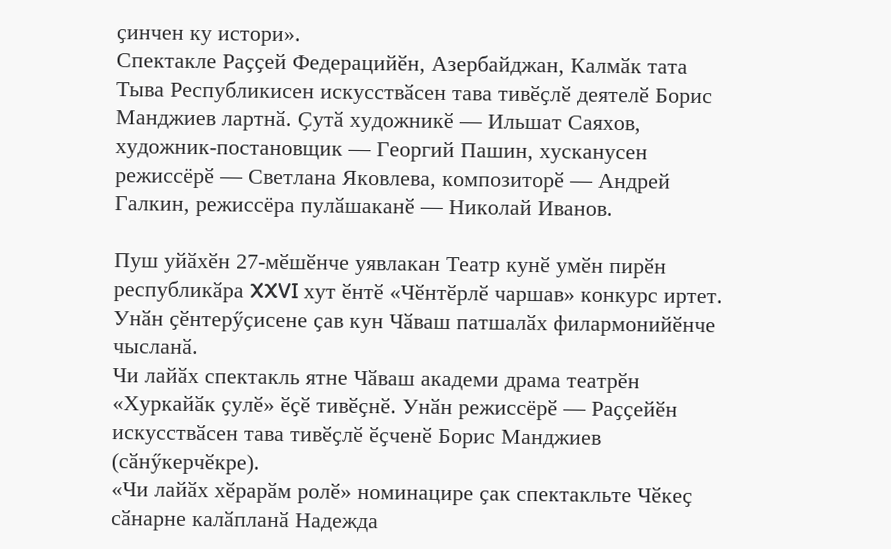ҫинчен ку истори».
Спектакле Раҫҫей Федерацийӗн, Азербайджан, Калмӑк тата Тыва Республикисен искусствӑсен тава тивӗҫлӗ деятелӗ Борис Манджиев лартнӑ. Ҫутӑ художникӗ — Ильшат Саяхов, художник-постановщик — Георгий Пашин, хусканусен режиссёрӗ — Светлана Яковлева, композиторӗ — Андрей Галкин, режиссёра пулӑшаканӗ — Николай Иванов.

Пуш уйӑхӗн 27-мӗшӗнче уявлакан Театр кунӗ умӗн пирӗн республикӑра XXVI хут ӗнтӗ «Чӗнтӗрлӗ чаршав» конкурс иртет. Унӑн ҫӗнтерӳҫисене ҫав кун Чӑваш патшалӑх филармонийӗнче чысланӑ.
Чи лайӑх спектакль ятне Чӑваш академи драма театрӗн «Хуркайӑк ҫулӗ» ӗҫӗ тивӗҫнӗ. Унӑн режиссёрӗ — Раҫҫейӗн искусствӑсен тава тивӗҫлӗ ӗҫченӗ Борис Манджиев (сӑнӳкерчӗкре).
«Чи лайӑх хӗрарӑм ролӗ» номинацире ҫак спектакльте Чӗкеҫ сӑнарне калӑпланӑ Надежда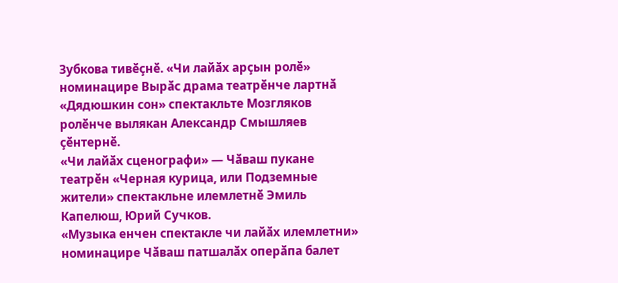Зубкова тивӗҫнӗ. «Чи лайӑх арҫын ролӗ» номинацире Вырӑс драма театрӗнче лартнӑ «Дядюшкин сон» спектакльте Мозгляков ролӗнче вылякан Александр Смышляев ҫӗнтернӗ.
«Чи лайӑх сценографи» — Чӑваш пукане театрӗн «Черная курица, или Подземные жители» спектакльне илемлетнӗ Эмиль Капелюш, Юрий Сучков.
«Музыка енчен спектакле чи лайӑх илемлетни» номинацире Чӑваш патшалӑх оперӑпа балет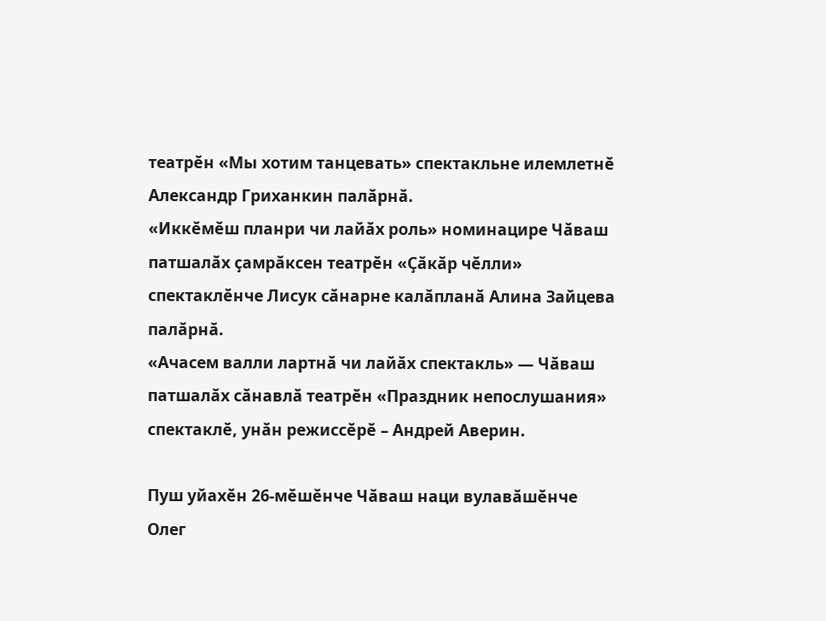театрӗн «Мы хотим танцевать» спектакльне илемлетнӗ Александр Гриханкин палӑрнӑ.
«Иккӗмӗш планри чи лайӑх роль» номинацире Чӑваш патшалӑх ҫамрӑксен театрӗн «Ҫӑкӑр чӗлли» спектаклӗнче Лисук сӑнарне калӑпланӑ Алина Зайцева палӑрнӑ.
«Ачасем валли лартнӑ чи лайӑх спектакль» — Чӑваш патшалӑх сӑнавлӑ театрӗн «Праздник непослушания» спектаклӗ, унӑн режиссӗрӗ – Андрей Аверин.

Пуш уйахӗн 26-мӗшӗнче Чӑваш наци вулавӑшӗнче Олег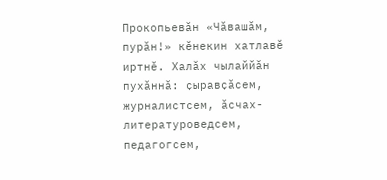Прокопьевӑн «Чӑвашӑм, пурӑн!» кӗнекин хатлавӗ иртнӗ. Халӑх чылаййӑн пухӑннӑ: ҫыравҫӑсем, журналистсем, ӑсчах-литературоведсем, педагогсем,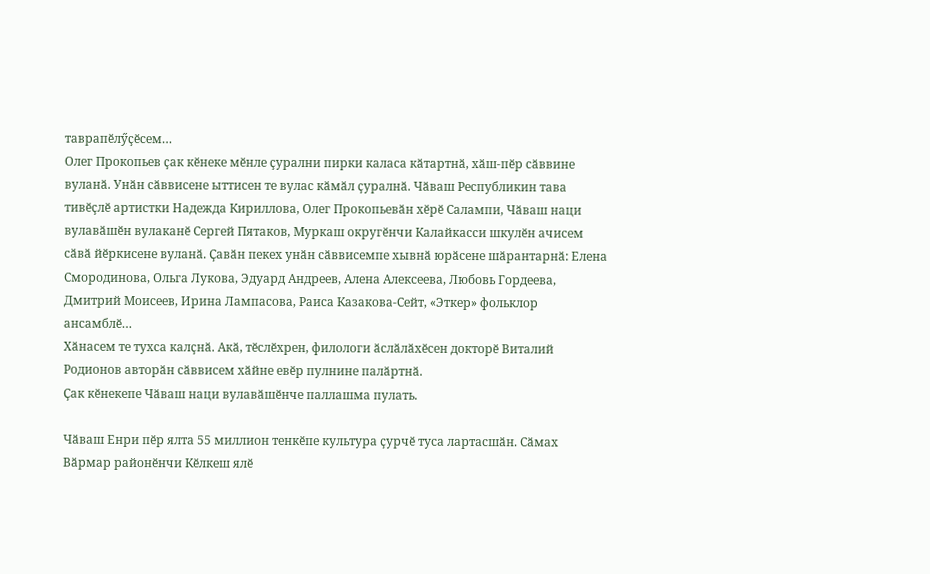таврапӗлӳҫӗсем…
Олег Прокопьев ҫак кӗнеке мӗнле ҫурални пирки каласа кӑтартнӑ, хӑш-пӗр сӑввине вуланӑ. Унӑн сӑввисене ыттисен те вулас кӑмӑл ҫуралнӑ. Чӑваш Республикин тава тивӗҫлӗ артистки Надежда Кириллова, Олег Прокопьевӑн хӗрӗ Салампи, Чӑваш наци вулавӑшӗн вулаканӗ Сергей Пятаков, Муркаш округӗнчи Калайкасси шкулӗн ачисем сӑвӑ йӗркисене вуланӑ. Ҫавӑн пекех унӑн сӑввисемпе хывнӑ юрӑсене шӑрантарнӑ: Елена Смородинова, Ольга Лукова, Эдуард Андреев, Алена Алексеева, Любовь Гордеева, Дмитрий Моисеев, Ирина Лампасова, Раиса Казакова-Сейт, «Эткер» фольклор ансамблӗ…
Хӑнасем те тухса калҫнӑ. Акӑ, тӗслӗхрен, филологи ӑслӑлӑхӗсен докторӗ Виталий Родионов авторӑн сӑввисем хӑйне евӗр пулнине палӑртнӑ.
Ҫак кӗнекепе Чӑваш наци вулавӑшӗнче паллашма пулать.

Чӑваш Енри пӗр ялта 55 миллион тенкӗпе культура ҫурчӗ туса лартасшӑн. Сӑмах Вӑрмар районӗнчи Кӗлкеш ялӗ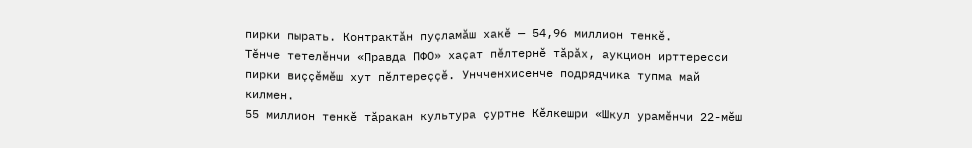пирки пырать. Контрактӑн пуҫламӑш хакӗ — 54,96 миллион тенкӗ.
Тӗнче тетелӗнчи «Правда ПФО» хаҫат пӗлтернӗ тӑрӑх, аукцион ирттересси пирки виҫҫӗмӗш хут пӗлтереҫҫӗ. Унчченхисенче подрядчика тупма май килмен.
55 миллион тенкӗ тӑракан культура ҫуртне Кӗлкешри «Шкул урамӗнчи 22-мӗш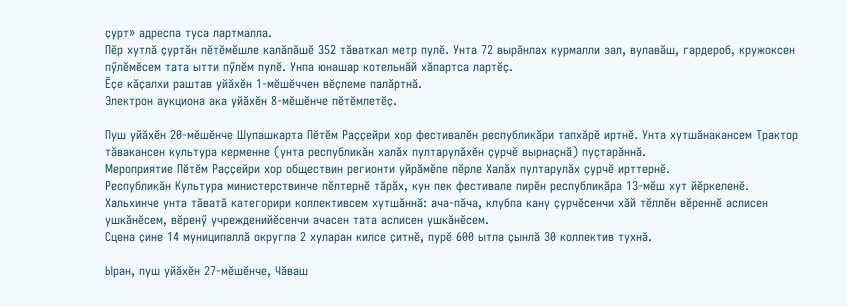ҫурт» адреспа туса лартмалла.
Пӗр хутлӑ ҫуртӑн пӗтӗмӗшле калӑпӑшӗ 352 тӑваткал метр пулӗ. Унта 72 вырӑнлах курмалли зал, вулавӑш, гардероб, кружоксен пӳлӗмӗсем тата ытти пӳлӗм пулӗ. Унпа юнашар котельнӑй хӑпартса лартӗҫ.
Ӗҫе кӑҫалхи раштав уйӑхӗн 1-мӗшӗччен вӗҫлеме палӑртнӑ.
Электрон аукциона ака уйӑхӗн 8-мӗшӗнче пӗтӗмлетӗҫ.

Пуш уйӑхӗн 20-мӗшӗнче Шупашкарта Пӗтӗм Раҫҫейри хор фестивалӗн республикӑри тапхӑрӗ иртнӗ. Унта хутшӑнакансем Трактор тӑвакансен культура керменне (унта республикӑн халӑх пултарулӑхӗн ҫурчӗ вырнаҫнӑ) пуҫтарӑннӑ.
Мероприятие Пӗтӗм Раҫҫейри хор обществин регионти уйрӑмӗпе пӗрле Халӑх пултарулӑх ҫурчӗ ирттернӗ.
Республикӑн Культура министерствинче пӗлтернӗ тӑрӑх, кун пек фестивале пирӗн республикӑра 13-мӗш хут йӗркеленӗ. Хальхинче унта тӑватӑ категорири коллективсем хутшӑннӑ: ача-пӑча, клубпа кану ҫурчӗсенчи хӑй тӗллӗн вӗреннӗ аслисен ушкӑнӗсем, вӗренӳ учрежденийӗсенчи ачасен тата аслисен ушкӑнӗсем.
Сцена ҫине 14 муниципаллӑ округпа 2 хуларан килсе ҫитнӗ, пурӗ 600 ытла ҫынлӑ 30 коллектив тухнӑ.

Ыран, пуш уйӑхӗн 27-мӗшӗнче, Чӑваш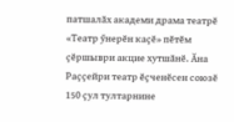патшалӑх академи драма театрӗ «Театр ӳнерӗн каҫӗ» пӗтӗм ҫӗршыври акцие хутшӑнӗ. Ӑна Раҫҫейри театр ӗҫченӗсен союзӗ 150 ҫул тултарнине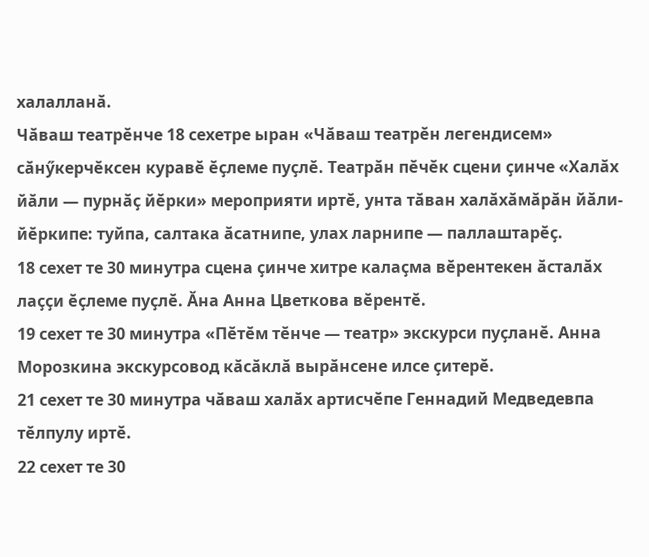халалланӑ.
Чӑваш театрӗнче 18 сехетре ыран «Чӑваш театрӗн легендисем» сӑнӳкерчӗксен куравӗ ӗҫлеме пуҫлӗ. Театрӑн пӗчӗк сцени ҫинче «Халӑх йӑли — пурнӑҫ йӗрки» мероприяти иртӗ, унта тӑван халӑхӑмӑрӑн йӑли-йӗркипе: туйпа, салтака ӑсатнипе, улах ларнипе — паллаштарӗҫ.
18 сехет те 30 минутра сцена ҫинче хитре калаҫма вӗрентекен ӑсталӑх лаҫҫи ӗҫлеме пуҫлӗ. Ӑна Анна Цветкова вӗрентӗ.
19 сехет те 30 минутра «Пӗтӗм тӗнче — театр» экскурси пуҫланӗ. Анна Морозкина экскурсовод кӑсӑклӑ вырӑнсене илсе ҫитерӗ.
21 сехет те 30 минутра чӑваш халӑх артисчӗпе Геннадий Медведевпа тӗлпулу иртӗ.
22 сехет те 30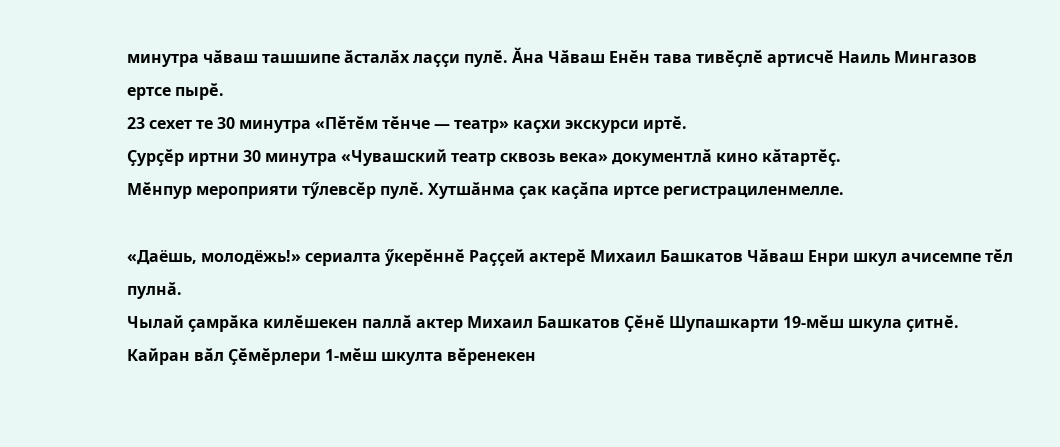минутра чӑваш ташшипе ӑсталӑх лаҫҫи пулӗ. Ӑна Чӑваш Енӗн тава тивӗҫлӗ артисчӗ Наиль Мингазов ертсе пырӗ.
23 сехет те 30 минутра «Пӗтӗм тӗнче — театр» каҫхи экскурси иртӗ.
Ҫурҫӗр иртни 30 минутра «Чувашский театр сквозь века» документлӑ кино кӑтартӗҫ.
Мӗнпур мероприяти тӳлевсӗр пулӗ. Хутшӑнма ҫак каҫӑпа иртсе регистрациленмелле.

«Даёшь, молодёжь!» сериалта ӳкерӗннӗ Раҫҫей актерӗ Михаил Башкатов Чӑваш Енри шкул ачисемпе тӗл пулнӑ.
Чылай ҫамрӑка килӗшекен паллӑ актер Михаил Башкатов Ҫӗнӗ Шупашкарти 19-мӗш шкула ҫитнӗ. Кайран вӑл Ҫӗмӗрлери 1-мӗш шкулта вӗренекен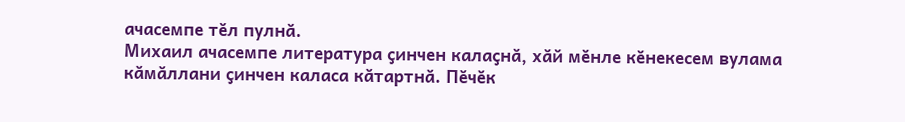ачасемпе тӗл пулнӑ.
Михаил ачасемпе литература ҫинчен калаҫнӑ, хӑй мӗнле кӗнекесем вулама кӑмӑллани ҫинчен каласа кӑтартнӑ. Пӗчӗк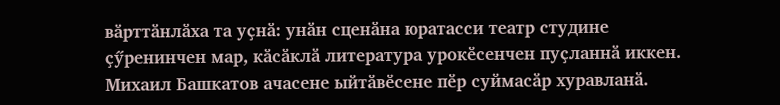вӑрттӑнлӑха та уҫнӑ: унӑн сценӑна юратасси театр студине ҫӳренинчен мар, кӑсӑклӑ литература урокӗсенчен пуҫланнӑ иккен. Михаил Башкатов ачасене ыйтӑвӗсене пӗр суймасӑр хуравланӑ.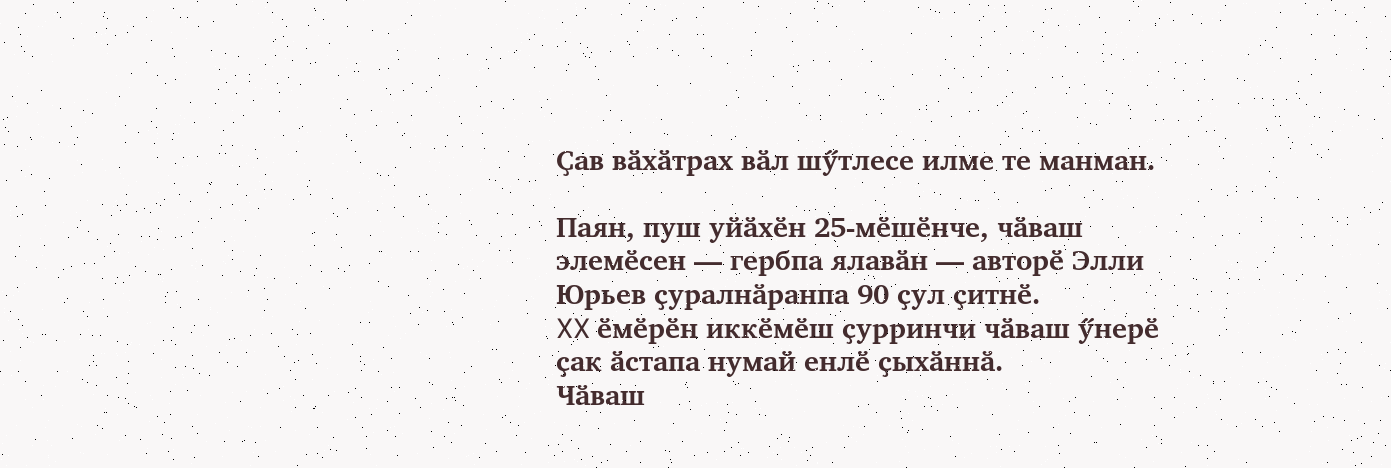Ҫав вӑхӑтрах вӑл шӳтлесе илме те манман.

Паян, пуш уйӑхӗн 25-мӗшӗнче, чӑваш элемӗсен — гербпа ялавӑн — авторӗ Элли Юрьев ҫуралнӑранпа 90 ҫул ҫитнӗ.
XX ӗмӗрӗн иккӗмӗш ҫурринчи чӑваш ӳнерӗ ҫак ӑстапа нумай енлӗ ҫыхӑннӑ.
Чӑваш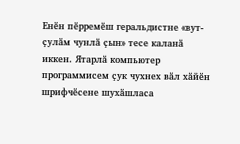Енӗн пӗрремӗш геральдистне «вут-ҫулӑм чунлӑ ҫын» тесе каланӑ иккен. Ятарлӑ компьютер программисем ҫук чухнех вӑл хӑйӗн шрифчӗсене шухӑшласа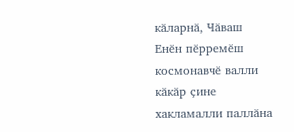кӑларнӑ, Чӑваш Енӗн пӗрремӗш космонавчӗ валли кӑкӑр ҫине хакламалли паллӑна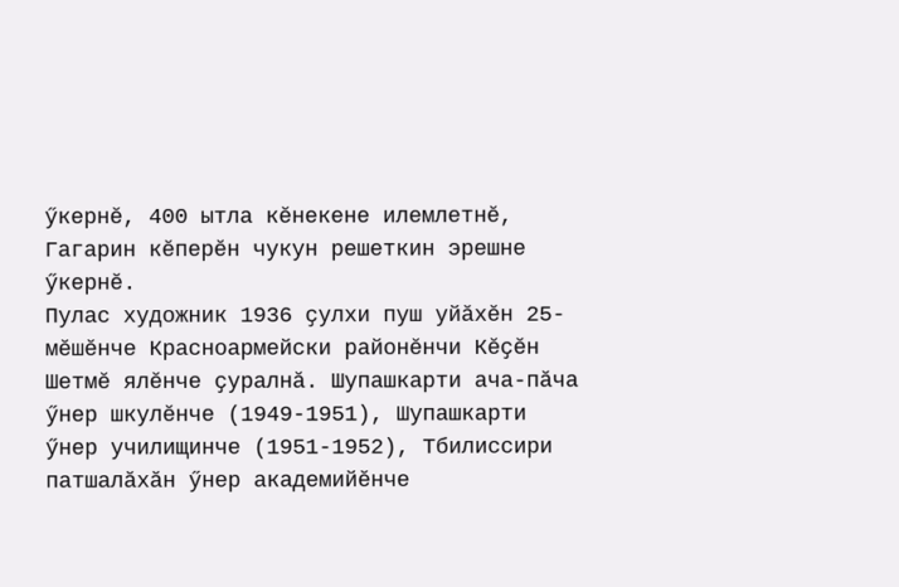ӳкернӗ, 400 ытла кӗнекене илемлетнӗ, Гагарин кӗперӗн чукун решеткин эрешне ӳкернӗ.
Пулас художник 1936 ҫулхи пуш уйӑхӗн 25-мӗшӗнче Красноармейски районӗнчи Кӗҫӗн Шетмӗ ялӗнче ҫуралнӑ. Шупашкарти ача-пӑча ӳнер шкулӗнче (1949-1951), Шупашкарти ӳнер училищинче (1951-1952), Тбилиссири патшалӑхӑн ӳнер академийӗнче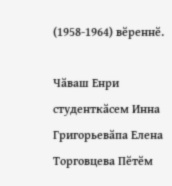(1958-1964) вӗреннӗ.

Чӑваш Енри студенткӑсем Инна Григорьевӑпа Елена Торговцева Пӗтӗм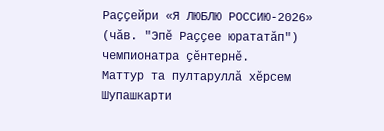Раҫҫейри «Я ЛЮБЛЮ РОССИЮ-2026» (чӑв. "Эпӗ Раҫҫее юрататӑп") чемпионатра ҫӗнтернӗ.
Маттур та пултаруллӑ хӗрсем Шупашкарти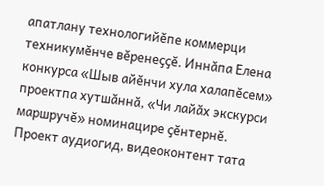апатлану технологийӗпе коммерци техникумӗнче вӗренеҫҫӗ. Иннӑпа Елена конкурса «Шыв айӗнчи хула халапӗсем» проектпа хутшӑннӑ, «Чи лайӑх экскурси маршручӗ» номинацире ҫӗнтернӗ. Проект аудиогид, видеоконтент тата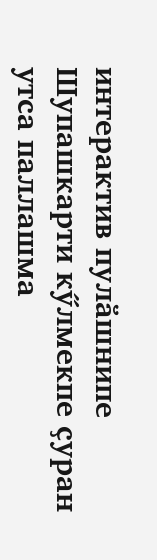интерактив пулӑшнипе Шупашкарти кӳлмекпе ҫуран утса паллашма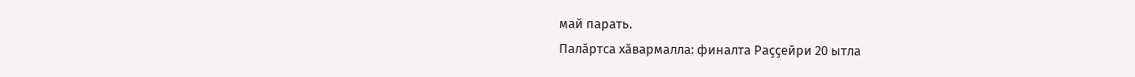май парать.
Палӑртса хӑвармалла: финалта Раҫҫейри 20 ытла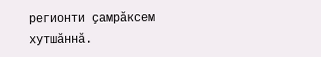регионти ҫамрӑксем хутшӑннӑ.